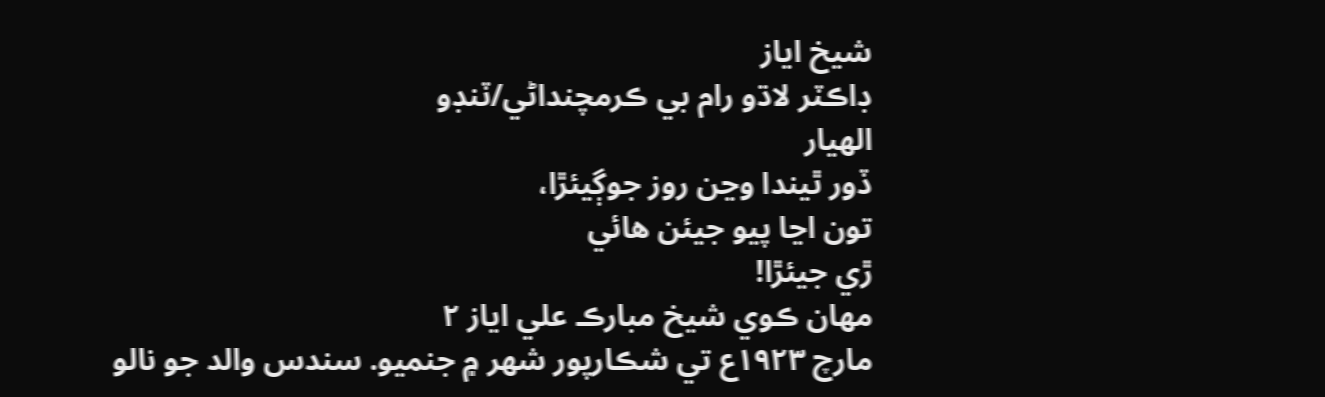شيخ اياز
ڊاڪٽر لاڌو رام بي ڪرمچنداڻي/ٽنڊو
الهيار
ڏور ٿيندا وڃن روز جوڳيئڙا،
تون اڃا پيو جيئن هائي
ڙي جيئڙا!
مهان ڪوي شيخ مبارڪ علي اياز ۲
مارچ ۱۹۲۳ع تي شڪارپور شهر ۾ جنميو. سندس والد جو نالو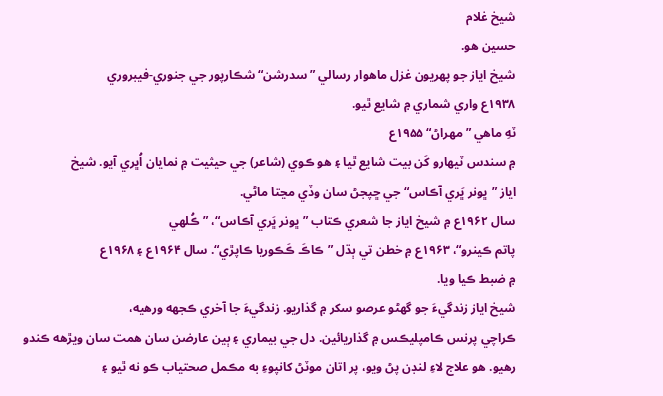شيخ غلام
حسين هو.
شيخ اياز جو پهريون غزل ماهوار رسالي ”سدرشن“ شڪارپور جي جنوري-فيبروري
۱۹۳۸ع واري شماري ۾ شايع ٿيو.
ٽهِ ماهي ”مهراڻ“ ۱۹۵۵ع
۾ سندس ٽيهارو کَن بيت شايع ٿيا ۽ هو ڪوي (شاعر) جي حيثيت ۾ نمايان اُڀري آيو. شيخ
اياز ”ڀونر ڀَري آڪاس“ جي ڇپجڻ سان وڏي مڃتا ماڻي.
سال ۱۹۶۲ع ۾ شيخ اياز جا شعري ڪتاب ”ڀونر ڀَري آڪاس“، ”ڪُلهي
پاتم ڪينرو“، ۱۹۶۳ع ۾ خطن تي ٻڌل ”ڪاڪَ ڪَڪوريا ڪاپڙي“. سال ۱۹۶۴ع ۽ ۱۹۶۸ع
۾ ضبط ڪيا ويا.
شيخ اياز زندگيءَ جو گهڻو عرصو سکر ۾ گذاريو. زندگيءَ جا آخري ڪجهه ورهيه،
ڪراچي پرنس ڪامپليڪس ۾ گذاريائين. دل جي بيماري ۽ ٻين عارضن سان همت سان ويڙهه ڪندو
رهيو. هو علاج لاءِ لنڊن پڻ ويو، پر اتان موٽڻ کانپوءِ به مڪمل صحتياب ڪو نه ٿيو ۽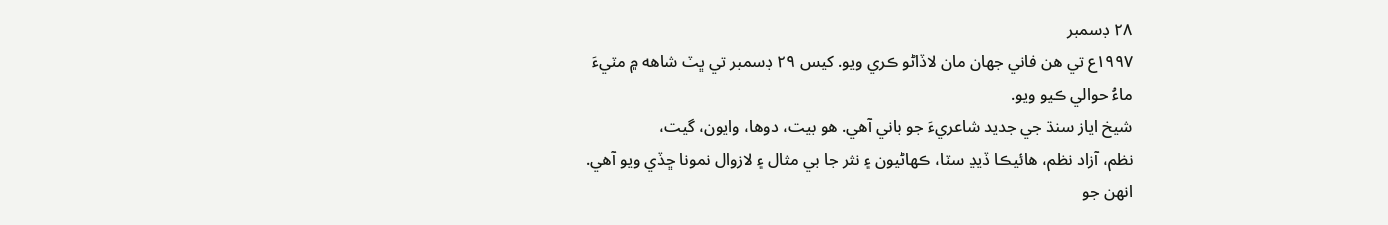۲۸ ڊسمبر
۱۹۹۷ع تي هن فاني جهان مان لاڏاڻو ڪري ويو. کيس ۲۹ ڊسمبر تي ڀٽ شاهه ۾ مٽيءَ
ماءُ حوالي ڪيو ويو.
شيخ اياز سنڌ جي جديد شاعريءَ جو باني آهي. هو بيت، دوها، وايون، گيت،
نظم، آزاد نظم، هائيڪا ڏيڍ سٽا، ڪهاڻيون ۽ نثر جا بي مثال ۽ لازوال نمونا ڇڏي ويو آهي.
انهن جو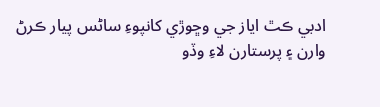ادبي ڪٿ اياز جي وڇوڙي کانپوءِ ساڻس پيار ڪرڻ وارن ۽ پرستارن لاءِ وڏو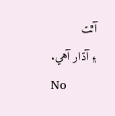آٿت
۽ آڌار آهي.
No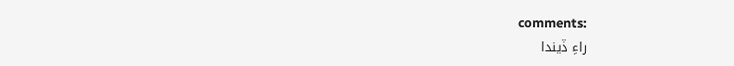comments:
راءِ ڏيندا